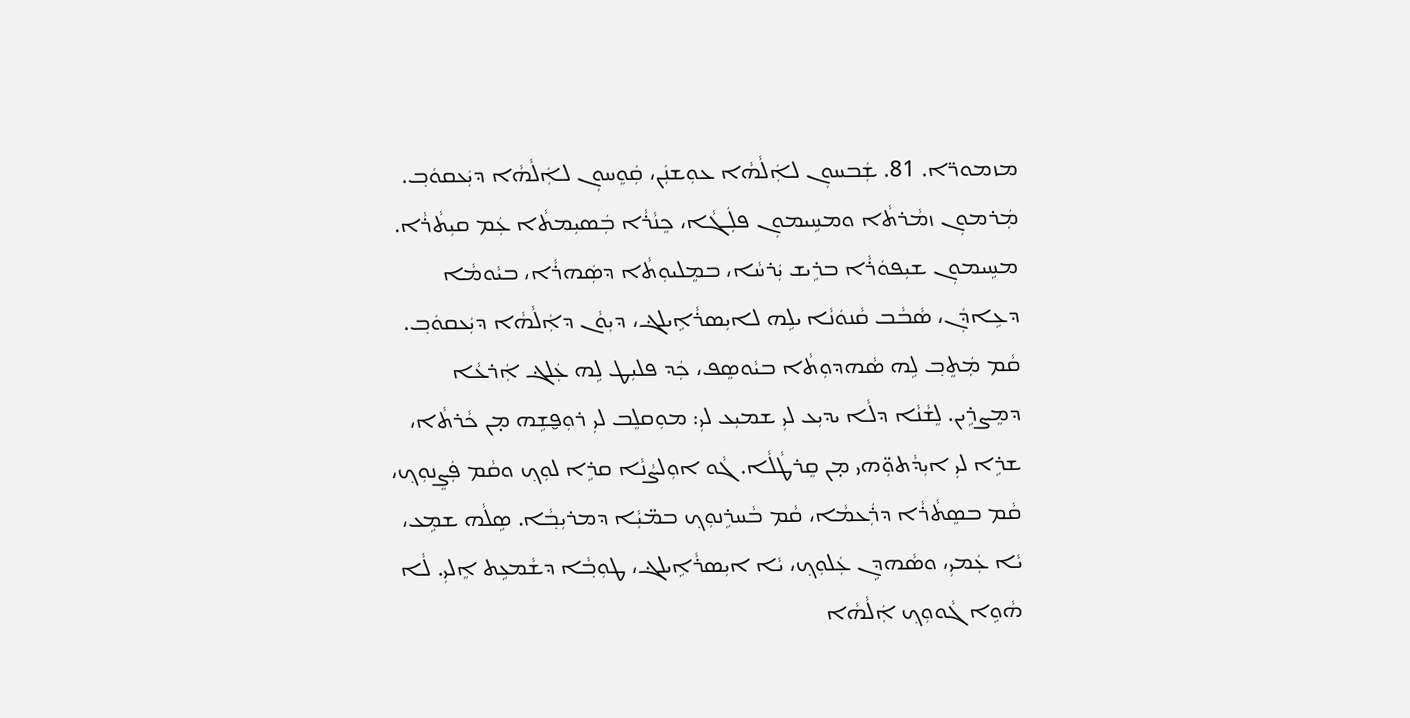ܡܙܡܘܪ̈ܐ. 81. ܫܲܒܚܘܼܢ ܠܐܲܠܵܗܵܐ ܥܘܼܫܢܲܢ، ܩܲܘܸܚܘܼܢ ܠܐܲܠܵܗܵܐ ܕܝܲܥܩܘܿܒ݂. ܡܲܪܡܘܼܢ ܙܡܵܪܬܵ‌ܐ ܘܡܚܹܝܡܘܼܢ ܦܠܲܓܵܐ، ܟܸܢܵܪܵܐ ܒܲܣܝܼܡܬܵ‌ܐ ܥܲܡ ܩܝܼܬܵܪܵܐ. ܡܚܹܝܡܘܼܢ ܫܝܼܦܘܿܪܵܐ ܒܪܹܝܫ ܝܲܪܚܵܐ، ܒܡܸܠܝܘܼܬܵ‌ܐ ܕܣܲܗܪܵܐ، ܒܝܵܘܡܵܐ ܕܥܹܐܕܲܢ، ܣܵܒܵܒ ܩܵܢܘܿܢܵܐ ܝܠܹܗ ܠܐܝܼܣܪܵܐܹܝܠܔ، ܕܝܼܘܵܢ ܕܐܲܠܵܗܵܐ ܕܝܲܥܩܘܿܒ݂. ܩܵܡ ܡܲܬܸܒ݂ ܠܹܗ ܣܵܗܕܘܼܬܵ‌ܐ ܒܝܵܘܣܸܦ، ܟܲܕ ܦܠܝܼܛ ܠܹܗ ܥܲܠܔ ܐܲܪܥܵܐ ܕܡܸܨܪܹܝܢ. ܠܸܫܵܢܵܐ ܕܠܵܐ ܝܕܝܼܥ ܠܝܼ ܫܡܝܼܥ ܠܝܼ: ܡܘܼܩܠܸܒ ܠܝܼ ܪܘܼܦ̮ܫܹܗ ܡ̣ܢ ܟܵܪܬܵ‌ܐ، ܫܪܹܐ ܠܝܼ ܐܝܼܕܵܬܘܼ̈ܗ‌ܝ ܡ̣ܢ ܩܸܪܛܵܠܵܐ. ܓܵܘ ܐܘܼܠܨܵܢܵܐ ܩܪܹܐ ܠܘܼܟ݂ ܘܩܵܡ ܦܲܨܸܢܘܼܟ݂، ܩܵܡ ܒܣܸܬܵܪܵܐ ܕܪܲܥܡܵܐ، ܩܵܡ ܒܵܚܪܹܢܘܼܟ݂ ܒܡ̈ܝܼܵܐ ܕܡܪܝܼܒ݂ܵܐ. ܣܹܠܵܗ ܫܡܹܥ، ܝܵܐ ܥܲܡܝܼ، ܘܣܵܗܕܹܢ ܥܲܠܘܼܟ݂، ܝܵܐ ܐܝܼܣܪܵܐܹܝܠܔ، ܛܘܼܒ݂ܵܐ ܕܫܵܡܥܹܬ ܐܸܠܝܼ. ܠܵܐ ܗܵܘܹܐ ܓܵܘܘܼܟ݂ ܐܲܠܵܗܵܐ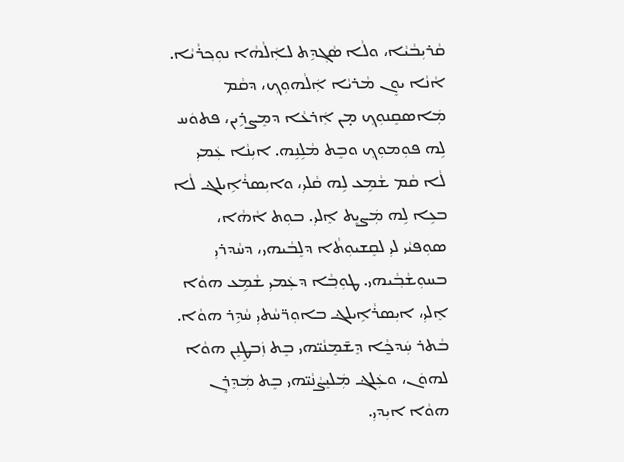ܩܵܪܝܼܒܵܝܵܐ، ܘܠܵܐ ܣܵܓ݂ܕܹܬ ܠܐܲܠܵܗܵܐ ܢܘܼܟ݂ܪܵܝܵܐ. ܐܵܢܵܐ ܝܘܸܢ ܡܵܪܝܵܐ ܐܲܠܵܗܘܼܟ݂، ܕܩܵܡ ܡܲܐܣܩܸܢܘܼܟ݂ ܡ̣ܢ ܐܲܪܥܵܐ ܕܡܸܨܪܹܝܢ، ܦܬܘܿܚ ܠܹܗ ܦܘܼܡܘܼܟ݂ ܘܒܸܬ ܡܵܠܹܢܹܗ. ܐܝܼܢܵܐ ܥܲܡܝܼ ܠܵܐ ܩܵܡ ܫܵܡܹܥ ܠܹܗ ܩܵܠܝܼ، ܘܐܝܼܣܪܵܐܹܝܠܔ ܠܵܐ ܒܥܹܐ ܠܹܗ ܡܲܨܝܸܬ ܐܸܠܝܼ. ܒܘܼܬ ܐܵܗܵܐ، ܣܘܼܦܝܵܝ ܠܝܼ ܠܩܸܫܝܘܼܬܵ‌ܐ ܕܠܸܒܵܝܗ‌ܝ، ܕܚܵܕܪܝܼ ܒܚܘܼܫܵܒ݂ܵܝܗ‌ܝ. ܛܘܼܒ݂ܵܐ ܕܥܲܡܝܼ ܫܵܡܹܥ ܗܘܵܐ ܐܸܠܝܼ، ܐܝܼܣܪܵܐܹܝܠܔ ܒܐܘܼܪ̈ܚܵܬ‌ܝܼ ܚܵܕܹܪ ܗܘܵܐ. ܒܵܬܪ ܚܲܕܟ̰ܵܐ ܕܸܫ̃ܡܸܢܵܝ̈ܗ‌ܝ ܒܸܬ ܙܲܒܛܸܢܸܢ ܗܘܵܐ ܠܗܘܿܢ، ܘܥܲܠܔ ܡܲܠܝܸܨܵܢܵܝ̈ܗ‌ܝ ܒܸܬ ܡܲܕܸܪܸܢ ܗܘܵܐ ܐܝܼܕܝܼ.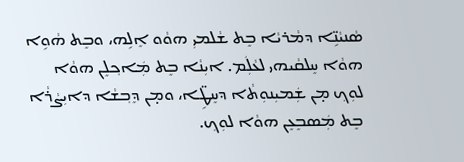ܣܵܢܝܵܢܹ̈ܐ ܕܡܵܪܝܵܐ ܒܸܬ ܫܵܠܡܝܼ ܗܘܵܘ ܐܸܠܹܗ، ܘܒܸܬ ܗܵܘܹܐ ܗܘܵܐ ܚܸܠܩܵܝܗ‌ܝ ܠܥܵܠܲܡ. ܐܝܼܢܵܐ ܒܸܬ ܡܲܐܟ݂ܠܸܢ ܗܘܵܐ ܠܘܼܟ݂ ܡ̣ܢ ܫܲܡܝܼܢܘܼܬܵ‌ܐ ܕܚܸܛܹ̈ܐ، ܘܡ̣ܢ ܕܸܒ݂ܫܵܐ ܕܐܝܼܨܵܪܵܐ ܒܸܬ ܡܲܣܒܸܥܸܢ ܗܘܵܐ ܠܘܼܟ݂.